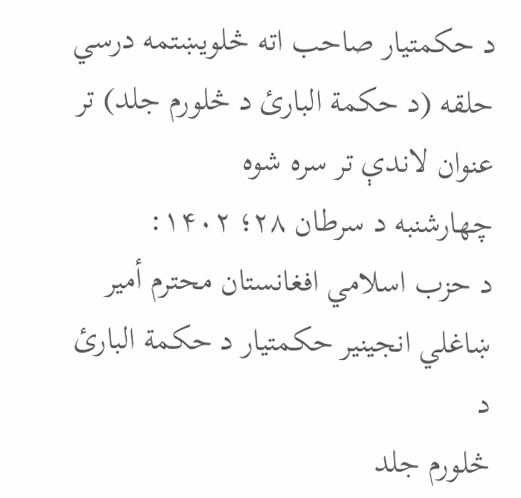د حکمتيار صاحب اته څلويښتمه درسي حلقه (د حکمة البارئ د څلورم جلد) تر عنوان لاندې تر سره شوه
چهارشنبه د سرطان ۲۸؛ ۱۴۰۲:
د حزب اسلامي افغانستان محترم أمير ښاغلي انجينير حکمتيار د حکمة البارئ د
څلورم جلد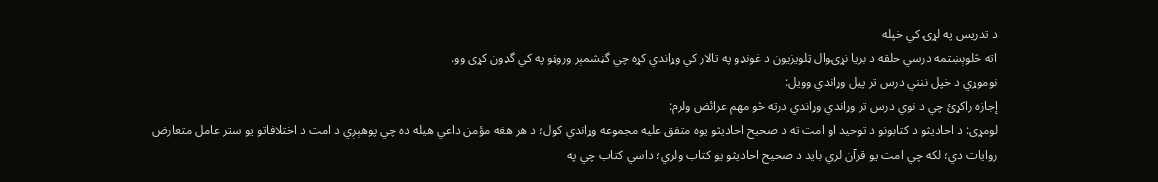د تدريس په لړۍ کي خپله
اته څلوېښتمه درسي حلقه د بريا نړۍوال ټلويزيون د غونډو په تالار کي وړاندي کړه چي گڼشمېر وروڼو په کي گډون کړی وو.
نوموړي د خپل ننني درس تر پيل وړاندي وويل:
إجازه راکړئ چي د نوي درس تر وړاندي وړاندي درته څو مهم عرائض ولرم:
لومړی: د احاديثو د كتابونو د توحيد او امت ته د صحيح احاديثو يوه متفق عليه مجموعه وړاندي كول؛ د هر هغه مؤمن داعي هيله ده چي پوهېږي د امت د اختلافاتو يو ستر عامل متعارض روايات دي؛ لكه چي امت يو قرآن لري بايد د صحيح احاديثو يو كتاب ولري؛ داسي كتاب چي په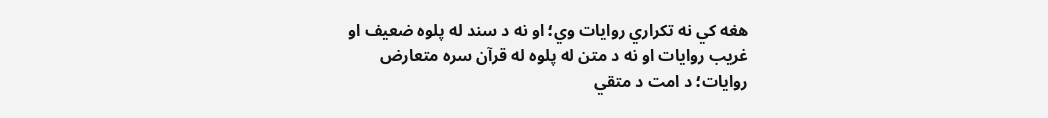هغه كي نه تكراري روايات وي؛ او نه د سند له پلوه ضعيف او غريب روايات او نه د متن له پلوه له قرآن سره متعارض روايات؛ د امت د متقي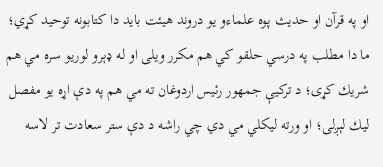او په قرآن او حديث پوه علماءو يو دروند هيئت بايد دا كتابونه توحيد كړي؛ ما دا مطلب په درسي حلقو كي هم مكرر ويلى او له ډېرو لوريو سره مي هم شريك كړى؛ د تركيې جمهور رئيس اردوغان ته مي هم په دې اړه يو مفصل ليك لېږلى؛ او ورته ليكلي مي دي چي راشه د دې ستر سعادت تر لاسه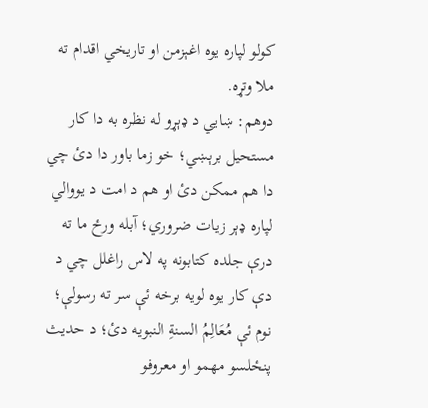كولو لپاره يوه اغېزمن او تاريخي اقدام ته ملا وتړه.
دوهم: ښايي د ډېړو له نظره به دا كار مستحيل برېښي؛ خو زما باور دا دئ چي دا هم ممكن دئ او هم د امت د يووالي لپاره ډېر زيات ضروري؛ آبله ورځ ما ته درې جلده كتابونه په لاس راغلل چي د دې كار يوه لويه برخه ئې سر ته رسولې؛ نوم ئې مُعَالِمُ السنةِ النبويه دئ؛ د حديث پنځلسو مهمو او معروفو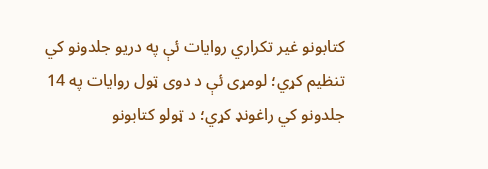كتابونو غير تكراري روايات ئې په دريو جلدونو كي تنظيم كړي؛ لومړى ئې د دوى ټول روايات په 14 جلدونو كي راغونډ كړي؛ د ټولو كتابونو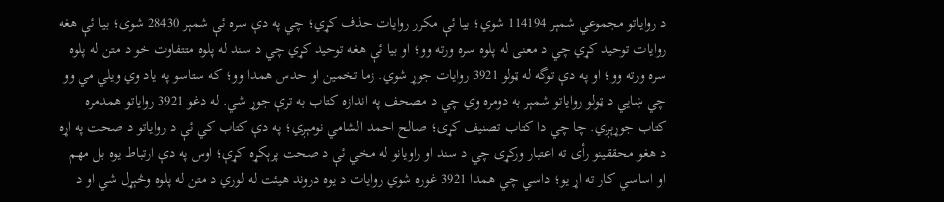د رواياتو مجموعي شمېر 114194 شوي؛ بيا ئې مكرر روايات حذف كړي؛ چي په دې سره ئې شمېر 28430 شوى؛ بيا ئې هغه روايات توحيد كړي چي د معنى له پلوه سره ورته وو؛ او بيا ئې هغه توحيد كړي چي د سند له پلوه متتفاوت خو د متن له پلوه سره ورته وو؛ او په دې توگه له ټولو 3921 روايات جوړ شوي. زما تخمين او حدس همدا وو؛ كه ستاسو په ياد وي ويلي مي وو چي ښايي د ټولو رواياتو شمېر به دومره وي چي د مصحف په اندازه كتاب به ترې جوړ شي. له دغو 3921 رواياتو همدمره كتاب جوړېږي. چا چي دا كتاب تصنيف كړى؛ صالح احمد الشامي نومېږي؛ په دې كتاب كي ئې د رواياتو د صحت په اړه د هغو محققينو رأى ته اعتبار وركړى چي د سند او راويانو له مخي ئې د صحت پرېكړه كړې؛ اوس په دې ارتباط يوه بل مهم او اساسي كار ته اړ يو؛ داسي چي همدا 3921 غوره شوي روايات د يوه دروند هيئت له لوري د متن له پلوه وڅېړل شي او د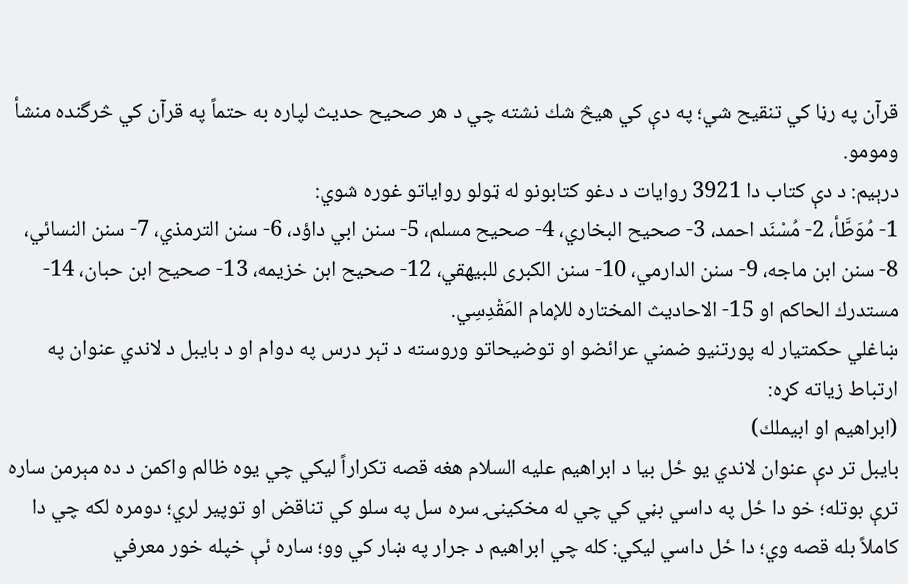قرآن په رڼا كي تنقيح شي؛ په دې كي هيڅ شك نشته چي د هر صحيح حديث لپاره به حتماً په قرآن كي څرگنده منشأ ومومو.
درېيم: د دې كتاب دا 3921 روايات د دغو كتابونو له ټولو رواياتو غوره شوي:
1- مُوَطَّأ، 2- مُسْنَد احمد، 3- صحيح البخاري، 4- صحيح مسلم، 5- سنن ابي داؤد، 6- سنن الترمذي، 7- سنن النسائي، 8- سنن ابن ماجه، 9- سنن الدارمي، 10- سنن الكبرى للبيهقي، 12- صحيح ابن خزيمه، 13- صحيح ابن حبان، 14- مستدرك الحاكم او 15- الاحاديث المختاره للإمام المَقْدِسِي.
ښاغلي حکمتيار له پورتنيو ضمني عرائضو او توضيحاتو وروسته د تېر درس په دوام او د بايبل د لاندي عنوان په ارتباط زياته کړه:
(ابراهيم او ابيملك)
بايبل تر دې عنوان لاندي يو ځل بيا د ابراهيم عليه السلام هغه قصه تكراراً ليكي چي يوه ظالم واكمن د ده مېرمن ساره ترې بوتله؛ خو دا ځل په داسي بڼي كي چي له مخكينۍ سره سل په سلو كي تناقض او توپير لري؛ دومره لكه چي دا كاملاً بله قصه وي؛ دا ځل داسي ليكي: كله چي ابراهيم د جرار په ښار كي وو؛ ساره ئې خپله خور معرفي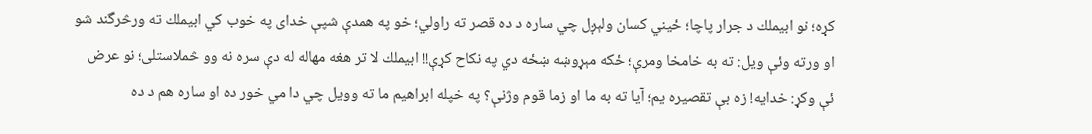كړہ؛ نو ابيملك د جرار پاچا؛ ځيني كسان ولېږل چي ساره د ده قصر ته راولي؛ خو په همدې شپې خداى په خوب كي ابيملك ته ورڅرگند شو او ورته وئې ويل: ته به خامخا ومرې؛ ځكه مېړوښه ښځه دي په نكاح كړې!! ابيملك لا تر هغه مهاله له دې سره نه وو څملاستلى؛ نو عرض ئې وكړ: خدايه! زه بې تقصيره يم؛ آيا ته به ما او زما قوم وژنې؟ په خپله ابراهيم ما ته وويل چي دا مي خور ده او ساره هم د ده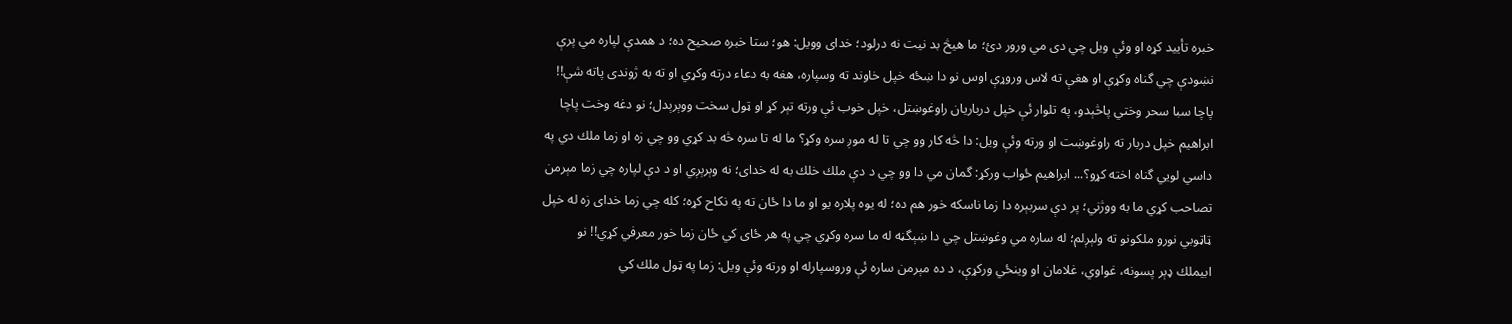خبره تأييد كړہ او وئې ويل چي دى مي ورور دئ؛ ما هيڅ بد نيت نه درلود؛ خداى وويل: هو؛ ستا خبره صحيح ده؛ د همدې لپاره مي پرې نښودې چي گناه وكړې او هغې ته لاس وروړې اوس نو دا ښځه خپل خاوند ته وسپاره، هغه به دعاء درته وكړي او ته به ژوندى پاته شې!! پاچا سبا سحر وختي پاڅېدو، په تلوار ئې خپل درباريان راوغوښتل، خپل خوب ئې ورته تېر كړ او ټول سخت ووېرېدل؛ نو دغه وخت پاچا ابراهيم خپل دربار ته راوغوښت او ورته وئې ويل: دا څه كار وو چي تا له موږ سره وكړ؟ ما له تا سره څه بد كړي وو چي زه او زما ملك دي په داسي لويي گناه اخته كړو؟... ابراهيم ځواب وركړ: گمان مي دا وو چي د دې ملك خلك به له خداى؛ نه وېرېږي او د دې لپاره چي زما مېرمن تصاحب كړي ما به ووژني؛ پر دې سربېره دا زما ناسكه خور هم ده؛ له يوه پلاره يو او ما دا ځان ته په نكاح كړہ؛ كله چي زما خداى زه له خپل ټاټوبي نورو ملكونو ته ولېږلم؛ له ساره مي وغوښتل چي دا ښېگڼه له ما سره وكړي چي په هر ځاى كي ځان زما خور معرفي كړي!! نو ابيملك ډېر پسونه، غواوي، غلامان او وينځي وركړې، د ده مېرمن ساره ئې وروسپارله او ورته وئې ويل: زما په ټول ملك كي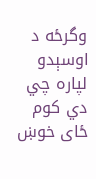وگرځه د اوسېدو لپاره چي دي كوم ځاى خوښ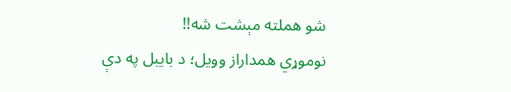شو هملته مېشت شه!!
نوموړي همداراز وویل؛ د بايبل په دې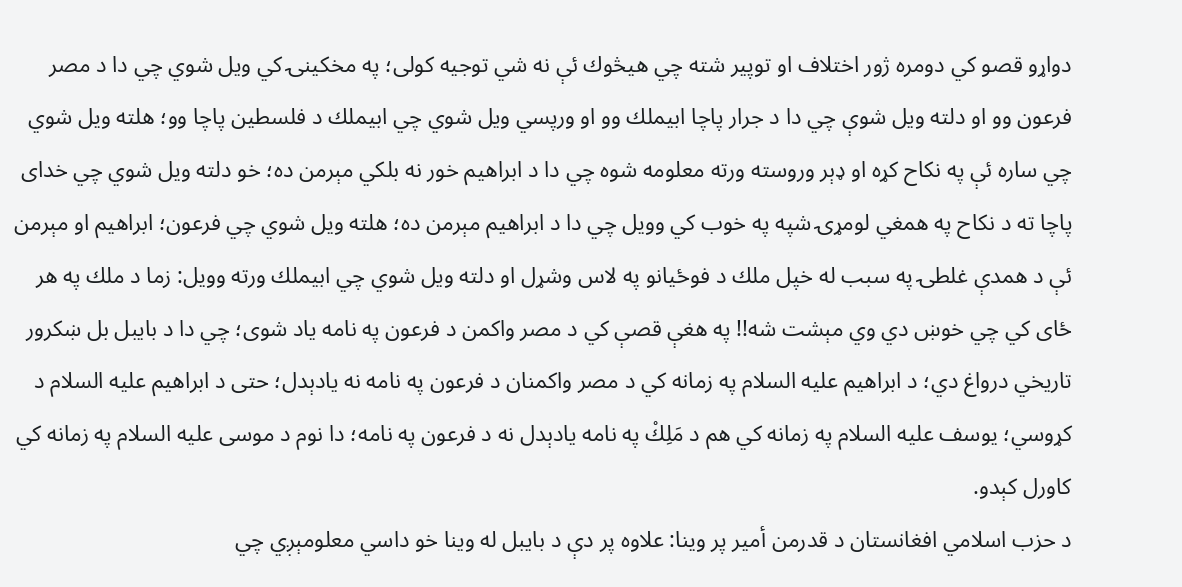دواړو قصو كي دومره ژور اختلاف او توپير شته چي هيڅوك ئې نه شي توجيه كولى؛ په مخكينۍ كي ويل شوي چي دا د مصر فرعون وو او دلته ويل شوې چي دا د جرار پاچا ابيملك وو او ورپسي ويل شوي چي ابيملك د فلسطين پاچا وو؛ هلته ويل شوي چي ساره ئې په نكاح كړہ او ډېر وروسته ورته معلومه شوه چي دا د ابراهيم خور نه بلكي مېرمن ده؛ خو دلته ويل شوي چي خداى پاچا ته د نكاح په همغي لومړۍ شپه په خوب كي وويل چي دا د ابراهيم مېرمن ده؛ هلته ويل شوي چي فرعون؛ ابراهيم او مېرمن ئې د همدې غلطۍ په سبب له خپل ملك د فوځيانو په لاس وشړل او دلته ويل شوي چي ابيملك ورته وويل: زما د ملك په هر ځاى كي چي خوښ دي وي مېشت شه!! په هغې قصې كي د مصر واكمن د فرعون په نامه ياد شوى؛ چي دا د بايبل بل ښكرور تاريخي درواغ دي؛ د ابراهيم عليه السلام په زمانه كي د مصر واكمنان د فرعون په نامه نه يادېدل؛ حتى د ابراهيم عليه السلام د كړوسي؛ يوسف عليه السلام په زمانه كي هم د مَلِكْ په نامه يادېدل نه د فرعون په نامه؛ دا نوم د موسى عليه السلام په زمانه كي كاورل كېدو.
د حزب اسلامي افغانستان د قدرمن أمير پر وينا: علاوه پر دې د بايبل له وينا خو داسي معلومېږي چي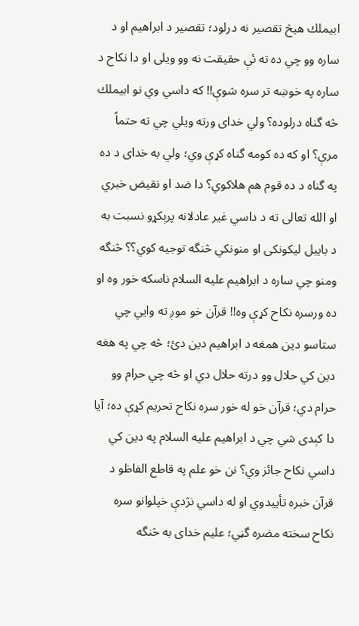ابيملك هيڅ تقصير نه درلود؛ تقصير د ابراهيم او د ساره وو چي ده ته ئې حقيقت نه وو ويلى او دا نكاح د ساره په خوښه تر سره شوې!! كه داسي وي نو ابيملك څه گناه درلوده؟ ولي خداى ورته ويلي چي ته حتماً مرې؟ او كه ده كومه گناه كړې وي؛ ولي به خداى د ده په گناه د ده قوم هم هلاكوي؟ دا ضد او نقيض خبري او الله تعالى ته د داسي غير عادلانه پرېكړو نسبت به د بايبل ليكونكى او منونكي څنگه توجيه كوي؟؟ څنگه ومنو چي ساره د ابراهيم عليه السلام ناسكه خور وه او ده ورسره نكاح كړې وه!! قرآن خو موږ ته وايي چي ستاسو دين همغه د ابراهيم دين دئ؛ څه چي په هغه دين كي حلال وو درته حلال دي او څه چي حرام وو حرام دي؛ قرآن خو له خور سره نكاح تحريم كړې ده؛ آيا دا كېدى شي چي د ابراهيم عليه السلام په دين كي داسي نكاح جائز وي؟ نن خو علم په قاطع الفاظو د قرآن خبره تأييدوي او له داسي نژدې خپلوانو سره نكاح سخته مضره گڼي؛ عليم خداى به څنگه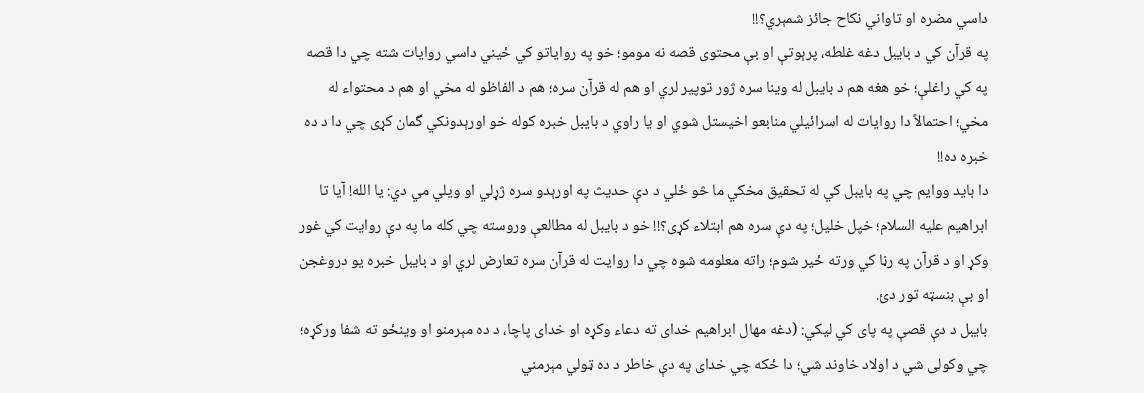داسي مضره او تاواني نكاح جائز شمېري؟!!
په قرآن كي د بايبل دغه غلطه، پرېوتې او بې محتوى قصه نه مومو؛ خو په رواياتو كي ځيني داسي روايات شته چي دا قصه په كي راغلې؛ خو هغه هم د بايبل له وينا سره ژور توپير لري او هم له قرآن سره؛ هم د الفاظو له مخي او هم د محتواء له مخي؛ احتمالاً دا روايات له اسرائيلي منابعو اخيستل شوي او يا راوي د بايبل خبره كوله خو اورېدونكي گمان كړى چي دا د ده خبره ده!!
دا بايد ووايم چي په بايبل كي له تحقيق مخكي ما څو ځلي د دې حديث په اورېدو سره ژړلي او ويلي مي دي: يا الله! آيا تا ابراهيم عليه السلام؛ خپل خليل؛ په دې سره هم ابتلاء كړى؟!! خو د بايبل له مطالعې وروسته چي كله ما په دې روايت كي غور وكړ او د قرآن په رڼا كي ورته ځير شوم؛ راته معلومه شوه چي دا روايت له قرآن سره تعارض لري او د بايبل خبره يو دروغجن او بې بنسټه تور دئ.
بايبل د دې قصې په پاى كي ليكي: (دغه مهال ابراهيم خداى ته دعاء وكړہ او خداى پاچا، د ده مېرمنو او وينځو ته شفا وركړہ؛ چي وكولى شي د اولاد خاوند شي؛ دا ځكه چي خداى په دې خاطر د ده ټولي مېرمني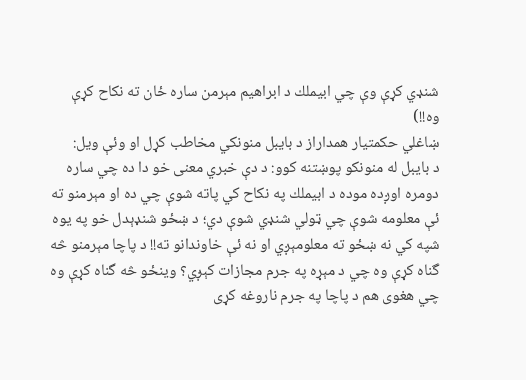شنډي كړې وې چي ابيملك د ابراهيم مېرمن ساره ځان ته نكاح كړې وه!!)
ښاغلي حکمتيار همداراز د بايبل منونکي مخاطب کړل او وئې ويل:
د بايبل له منونكو پوښتنه كوو: د دې خبري معنى خو دا ده چي ساره دومره اوږده موده د ابيملك په نكاح كي پاته شوې چي ده او مېرمنو ته ئې معلومه شوې چي ټولي شنډي شوې دي؛ د ښځو شنډېدل خو په يوه شپه كي نه ښځو ته معلومېږي او نه ئې خاوندانو ته!! د پاچا مېرمنو څه گناه كړې وه چي د مېړہ په جرم مجازات كېږي؟ وينځو څه گناه كړې وه چي هغوى هم د پاچا په جرم ناروغه كړى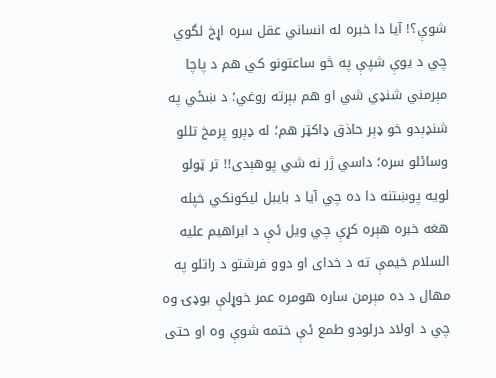شوې؟! آيا دا خبره له انساني عقل سره اړخ لگوي چي د يوې شپې په څو ساعتونو كي هم د پاچا مېرمني شنډي شي او هم بېرته روغي؛ د ښځي په شنډېدو خو ډېر حاذق ډاكټر هم؛ له ډېرو پرمخ تللو وسائلو سره؛ داسي ژر نه شي پوهېدى!! تر ټولو لويه پوښتنه دا ده چي آيا د بايبل ليكونكي خپله هغه خبره هېره كړې چي ويل ئې د ابراهيم عليه السلام خيمې ته د خداى او دوو فرشتو د راتلو په مهال د ده مېرمن ساره هومره عمر خوړلې بوډۍ وه چي د اولاد درلودو طمع ئې ختمه شوې وه او حتى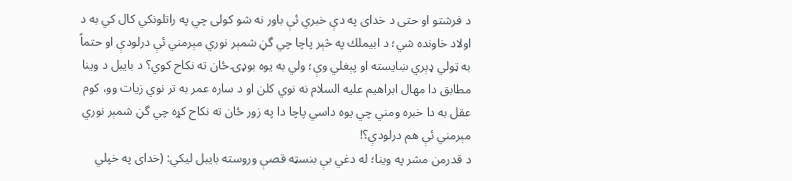د فرشتو او حتى د خداى په دې خبري ئې باور نه شو كولى چي په راتلونكي كال كي به د اولاد خاونده شي؛ د ابيملك په څېر پاچا چي گڼ شمېر نوري مېرمني ئې درلودې او حتماً به ټولي ډېري ښايسته او پېغلي وې؛ ولي به يوه بوډۍ ځان ته نكاح كوي؟ د بايبل د وينا مطابق دا مهال ابراهيم عليه السلام نه نوي كلن او د ساره عمر به تر نوي زيات وو، كوم عقل به دا خبره ومني چي يوه داسي پاچا دا په زور ځان ته نكاح كړہ چي گڼ شمېر نوري مېرمني ئې هم درلودې؟!
د قدرمن مشر په وينا؛ له دغي بې بنسټه قصې وروسته بايبل ليكي: (خداى په خپلي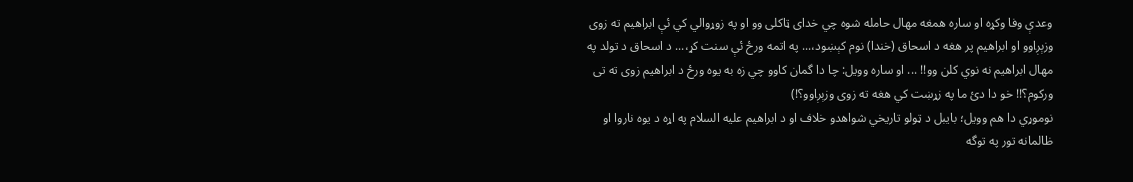وعدې وفا وكړہ او ساره همغه مهال حامله شوه چي خداى ټاكلى وو او په زوړوالي كي ئې ابراهيم ته زوى وزېږاوو او ابراهيم پر هغه د اسحاق (خندا) نوم كېښود،... په اتمه ورځ ئې سنت كړ،... د اسحاق د تولد په مهال ابراهيم نه نوي كلن وو!! ... او ساره وويل: چا دا گمان كاوو چي زه به يوه ورځ د ابراهيم زوى ته تى وركوم؟!! خو دا دئ ما په زړښت كي هغه ته زوى وزېږاوو؟!)
نوموړي دا هم وويل؛ بايبل د ټولو تاريخي شواهدو خلاف او د ابراهيم عليه السلام په اړہ د يوه ناروا او ظالمانه تور په توگه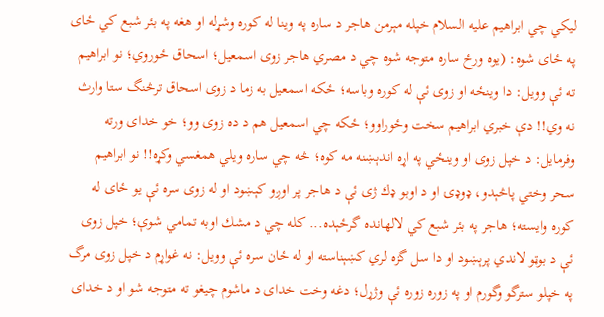ليكي چي ابراهيم عليه السلام خپله مېرمن هاجر د ساره په وينا له كوره وشړله او هغه په بئر شبع كي ځاى په ځاى شوه: (يوه ورځ ساره متوجه شوه چي د مصري هاجر زوى اسمعيل؛ اسحاق ځوروي؛ نو ابراهيم ته ئې وويل: دا وينځه او زوى ئې له كوره وباسه؛ ځكه اسمعيل به زما د زوى اسحاق ترڅنگ ستا وارث نه وي!! دې خبري ابراهيم سخت وځوراوو؛ ځكه چي اسمعيل هم د ده زوى وو؛ خو خداى ورته وفرمايل: د خپل زوى او وينځي په اړہ اندېښنه مه كوه؛ څه چي ساره ويلي همغسي وكړہ!! نو ابراهيم سحر وختي پاڅېدو، ډوډۍ او د اوبو ډك ژى ئې د هاجر پر اوږو كېښود او له زوى سره ئې يو ځاى له كوره وايسته؛ هاجر په بئر شبع كي لالهانده گرځېده... كله چي د مشك اوبه تمامي شوې؛ خپل زوى ئې د بوټو لاندي پرېښود او دا سل گزه لري كښېناسته او له ځان سره ئې وويل: نه غواړم د خپل زوى مرگ په خپلو سترگو وگورم او په زوره زوره ئې وژړل؛ دغه وخت خداى د ماشوم چيغو ته متوجه شو او د خداى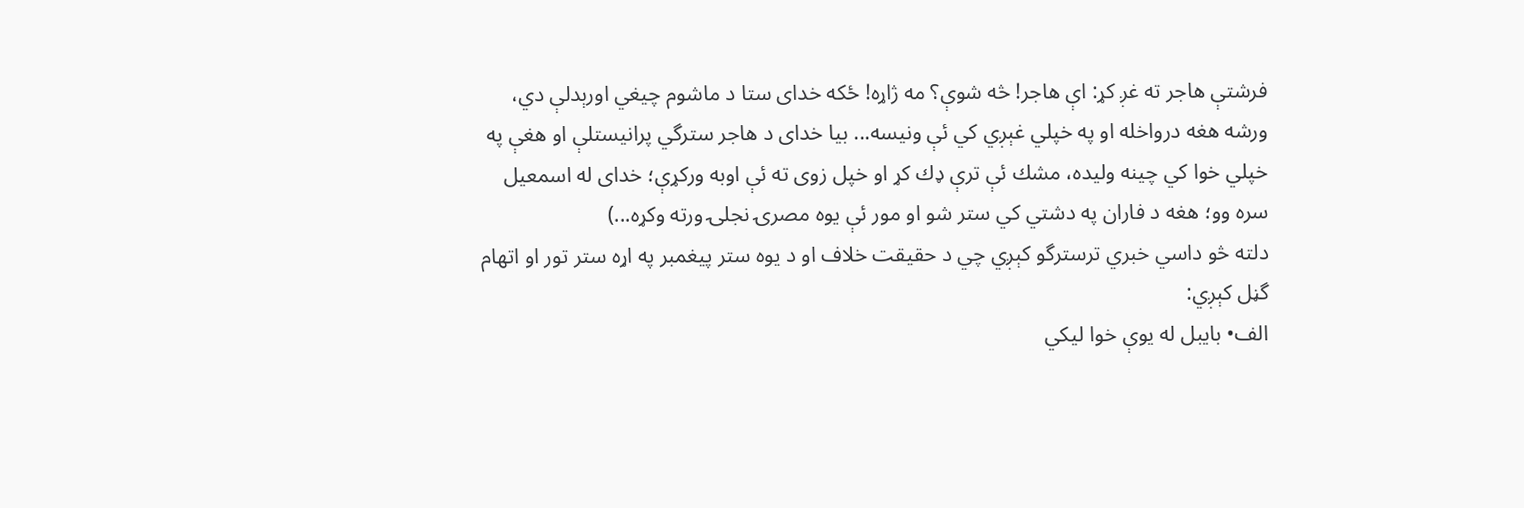فرشتې هاجر ته غږ كړ: اې هاجر! څه شوې؟ مه ژاړہ! ځكه خداى ستا د ماشوم چيغي اورېدلې دي، ورشه هغه درواخله او په خپلي غېږي كي ئې ونيسه... بيا خداى د هاجر سترگي پرانيستلې او هغې په خپلي خوا كي چينه وليده، مشك ئې ترې ډك كړ او خپل زوى ته ئې اوبه وركړې؛ خداى له اسمعيل سره وو؛ هغه د فاران په دشتي كي ستر شو او مور ئې يوه مصرۍ نجلۍ ورته وكړہ...)
دلته څو داسي خبري ترسترگو كېږي چي د حقيقت خلاف او د يوه ستر پيغمبر په اړہ ستر تور او اتهام گڼل كېږي:
الف• بايبل له يوې خوا ليكي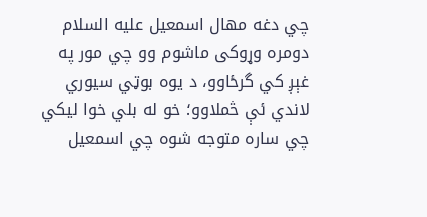چي دغه مهال اسمعيل عليه السلام دومره وړوكى ماشوم وو چي مور په غېږ كي گرځاوو، د يوه بوټي سيوري لاندي ئې څملاوو؛ خو له بلي خوا ليكي چي ساره متوجه شوه چي اسمعيل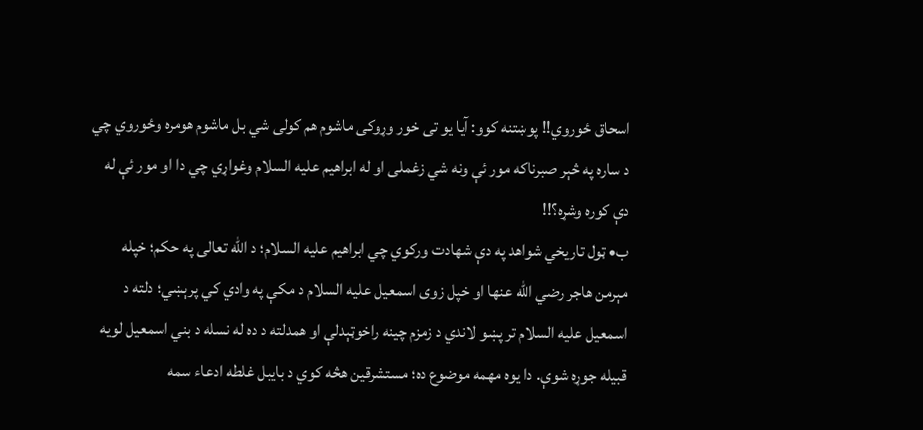اسحاق ځوروي!! پوښتنه كوو: آيا يو تى خور وړوكى ماشوم هم كولى شي بل ماشوم هومره وځوروي چي د ساره په څېر صبرناكه مور ئې ونه شي زغملى او له ابراهيم عليه السلام وغواړي چي دا او مور ئې له دې كوره وشړہ؟!!
ب• ټول تاريخي شواهد په دې شهادت وركوي چي ابراهيم عليه السلام؛ د الله تعالى په حكم؛ خپله مېرمن هاجر رضي الله عنها او خپل زوى اسمعيل عليه السلام د مكې په وادي كي پرېښي؛ دلته د اسمعيل عليه السلام تر پښو لاندي د زمزم چينه راخوټېدلې او همدلته د ده له نسله د بني اسمعيل لويه قبيله جوړہ شوې. دا يوه مهمه موضوع ده؛ مستشرقين هڅه كوي د بايبل غلطه ادعاء سمه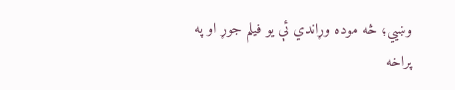وښيي؛ څه موده وړاندي ئې يو فيلم جوړ او په پراخه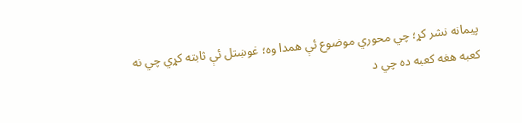پيمانه نشر كړ؛ چي محوري موضوع ئې همدا وه؛ غوښتل ئې ثابته كړي چي نه كعبه هغه كعبه ده چي د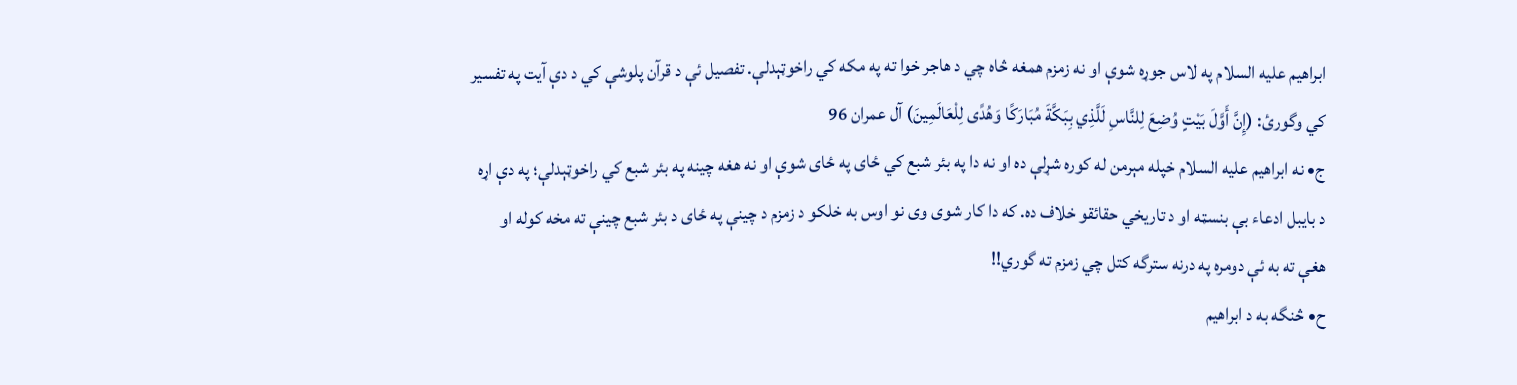ابراهيم عليه السلام په لاس جوړه شوې او نه زمزم همغه څاه چي د هاجر خوا ته په مكه كي راخوټېدلې. تفصيل ئې د قرآن پلوشې كي د دې آيت په تفسير كي وگورئ: (إِنَّ أَوَّلَ بَيْتٍ وُضِعَ لِلنَّاسِ لَلَّذِي بِبَكَّةَ مُبَارَكًا وَهُدًى لِلْعَالَمِينَ) آل عمران 96
ج• نه ابراهيم عليه السلام خپله مېرمن له كوره شړلې ده او نه دا په بئر شبع كي ځاى په ځاى شوې او نه هغه چينه په بئر شبع كي راخوټېدلې؛ په دې اړہ د بايبل ادعاء بې بنسټه او د تاريخي حقائقو خلاف ده. كه دا كار شوى وى نو اوس به خلكو د زمزم د چينې په ځاى د بئر شبع چينې ته مخه كوله او هغې ته به ئې دومره په درنه سترگه كتل چي زمزم ته گوري!!
ح• څنگه به د ابراهيم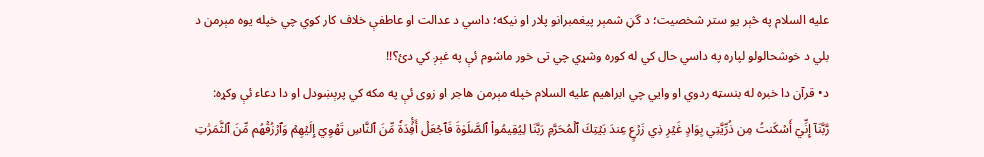عليه السلام په څېر يو ستر شخصيت؛ د گڼ شمېر پيغمبرانو پلار او نيكه؛ داسي د عدالت او عاطفې خلاف كار كوي چي خپله يوه مېرمن د بلي د خوشحالولو لپاره په داسي حال كي له كوره وشړي چي تى خور ماشوم ئې په غېږ كي دئ؟!!
د• قرآن دا خبره له بنسټه ردوي او وايي چي ابراهيم عليه السلام خپله مېرمن هاجر او زوى ئې په مكه كي پرېښودل او دا دعاء ئې وكړہ:
رَّبَّنَآ إِنِّيٓ أَسۡكَنتُ مِن ذُرِّيَّتِي بِوَادٍ غَيۡرِ ذِي زَرۡعٍ عِندَ بَيۡتِكَ ٱلۡمُحَرَّمِ رَبَّنَا لِيُقِيمُواْ ٱلصَّلَوٰةَ فَٱجۡعَلۡ أَفِۡٔدَةٗ مِّنَ ٱلنَّاسِ تَهۡوِيٓ إِلَيۡهِمۡ وَٱرۡزُقۡهُم مِّنَ ٱلثَّمَرَٰتِ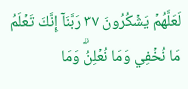لَعَلَّهُمۡ يَشۡكُرُونَ ٣٧ رَبَّنَآ إِنَّكَ تَعۡلَمُ مَا نُخۡفِي وَمَا نُعۡلِنُۗ وَمَا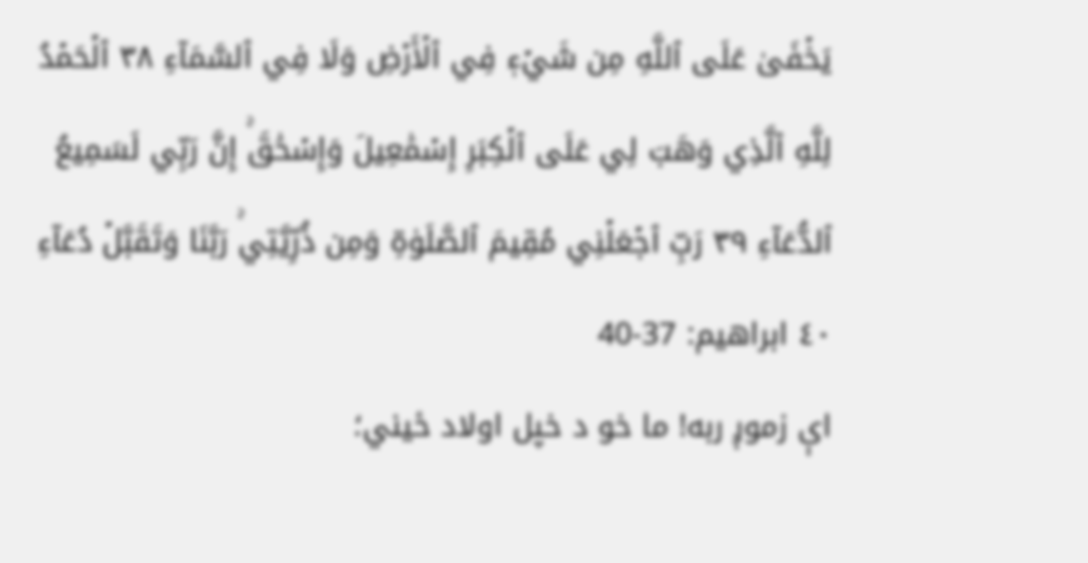يَخۡفَىٰ عَلَى ٱللَّهِ مِن شَيۡءٖ فِي ٱلۡأَرۡضِ وَلَا فِي ٱلسَّمَآءِ ٣٨ ٱلۡحَمۡدُ لِلَّهِ ٱلَّذِي وَهَبَ لِي عَلَى ٱلۡكِبَرِ إِسۡمَٰعِيلَ وَإِسۡحَٰقَۚ إِنَّ رَبِّي لَسَمِيعُ ٱلدُّعَآءِ ٣٩ رَبِّ ٱجۡعَلۡنِي مُقِيمَ ٱلصَّلَوٰةِ وَمِن ذُرِّيَّتِيۚ رَبَّنَا وَتَقَبَّلۡ دُعَآءِ ٤٠ ابراهيم: 37-40
اې زموږ ربه! ما خو د خپل اولاد ځيني؛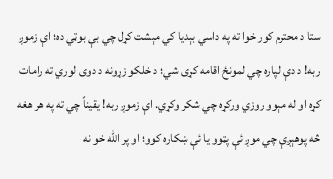ستا د محترم كور خوا ته په داسي بېديا كي مېشت كړل چي بې بوټي ده؛ اې زموږ ربه! د دې لپاره چي لمونځ اقامه كړى شي؛ د خلكو زړونه د دوى لوري ته رامات كړہ او له مېوو روزي وركړہ چي شكر وكړي. اې زموږ ربه! يقيناً چي ته په هر هغه څه پوهېږې چي موږ ئې پټوو يا ئې ښكاره كوو؛ او پر الله خو نه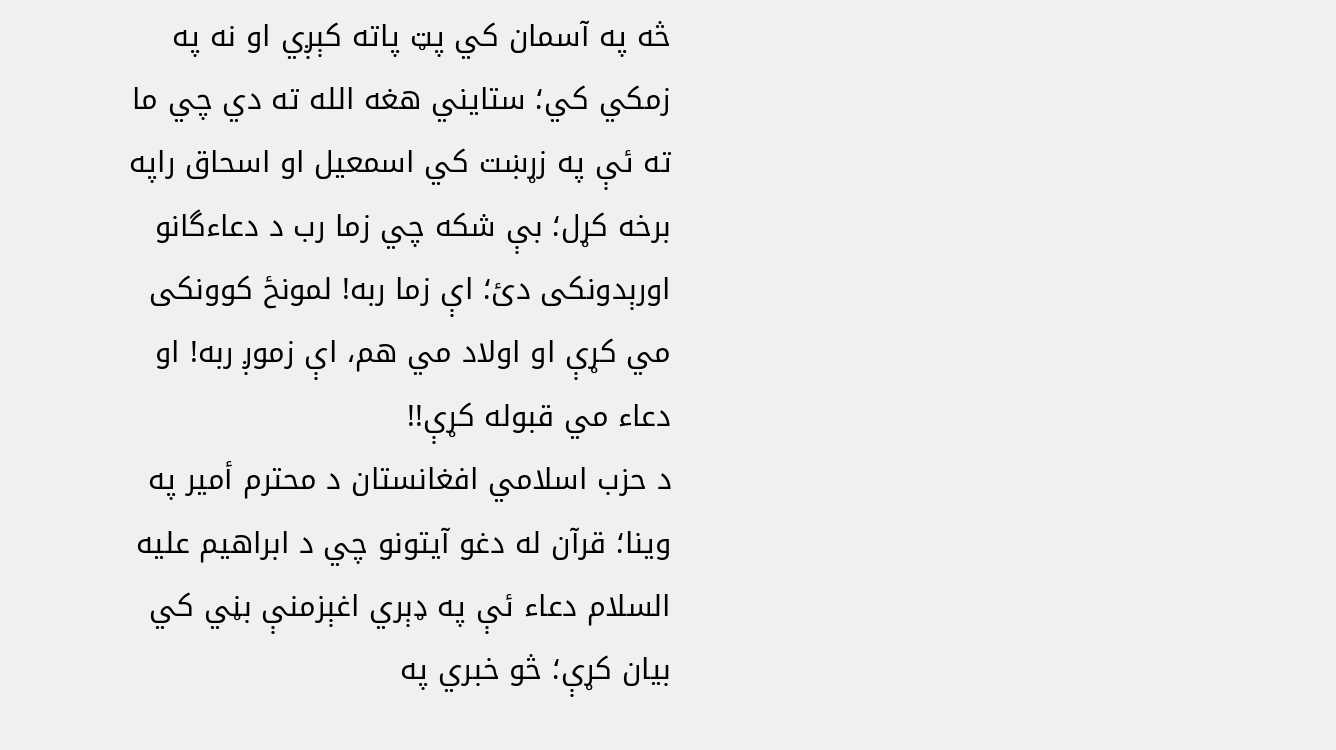څه په آسمان كي پټ پاته كېږي او نه په زمكي كي؛ ستايني هغه الله ته دي چي ما ته ئې په زړښت كي اسمعيل او اسحاق راپه برخه كړل؛ بې شكه چي زما رب د دعاءگانو اورېدونكى دئ؛ اې زما ربه! لمونځ كوونكى مي كړې او اولاد مي هم، اې زموږ ربه! او دعاء مي قبوله كړې!!
د حزب اسلامي افغانستان د محترم أمير په وينا؛ قرآن له دغو آيتونو چي د ابراهيم عليه السلام دعاء ئې په ډېري اغېزمنې بڼي كي بيان كړې؛ څو خبري په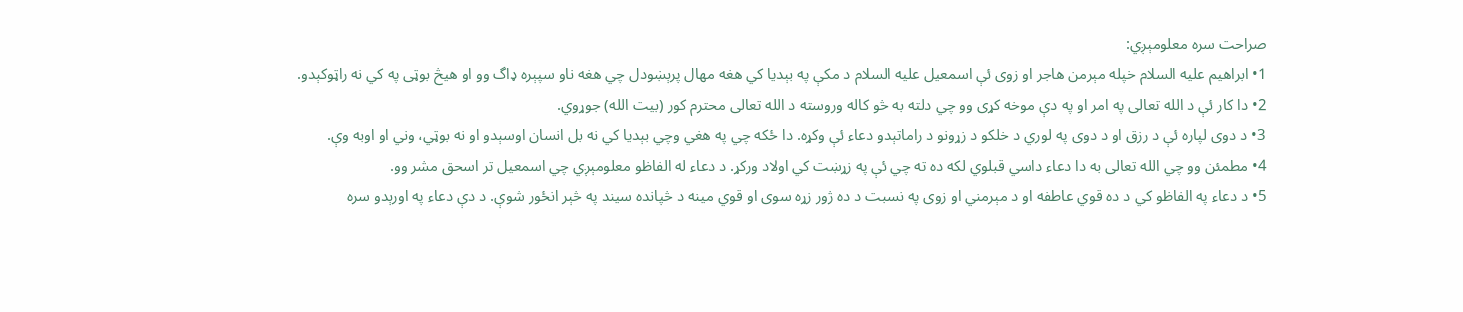صراحت سره معلومېږي:
1• ابراهيم عليه السلام خپله مېرمن هاجر او زوى ئې اسمعيل عليه السلام د مكې په بېديا كي هغه مهال پرېښودل چي هغه ناو سپېره ډاگ وو او هيڅ بوټى په كي نه راټوكېدو.
2• دا كار ئې د الله تعالى په امر او په دې موخه كړى وو چي دلته به څو كاله وروسته د الله تعالى محترم كور (بيت الله) جوړوي.
3• د دوى لپاره ئې د رزق او د دوى په لوري د خلكو د زړونو د راماتېدو دعاء ئې وكړہ. دا ځكه چي په هغي وچي بېديا كي نه بل انسان اوسېدو او نه بوټي، وني او اوبه وې.
4• مطمئن وو چي الله تعالى به دا دعاء داسي قبلوي لكه ده ته چي ئې په زړښت كي اولاد وركړ. د دعاء له الفاظو معلومېږي چي اسمعيل تر اسحق مشر وو.
5• د دعاء په الفاظو كي د ده قوي عاطفه او د مېرمني او زوى په نسبت د ده ژور زړہ سوى او قوي مينه د څپانده سيند په څېر انځور شوې. د دې دعاء په اورېدو سره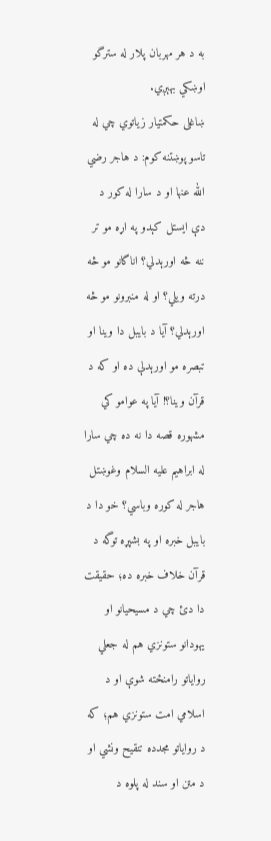به د هر مهربان پلار له سترگو اوښكي بهېږي.
ښاغلی حکمتيار زياتوي چي له تاسو پوښتنه كوم: د هاجر رضي الله عنها او د سارا له كور د دې ايستل كېدو په اړه مو تر ننه څه اورېدلي؟ اناگانو مو څه درته ويلي؟ او له منبرونو مو څه اورېدلي؟ آيا د بايبل دا وينا او تبصره مو اورېدلې ده او كه د قرآن وينا؟! آيا په عوامو كي مشهوره قصه دا نه ده چي سارا له ابراهيم عليه السلام وغوښتل هاجر له كوره وباسي؟ خو دا د بايبل خبره او په بشپړه توگه د قرآن خلاف خبره ده؛ حقيقت دا دئ چي د مسيحيانو او يهودانو ستونزي هم له جعلي رواياتو رامنځته شوې او د اسلامي امت ستونزي هم؛ كه د رواياتو مجدده تنقيح ونشي او د متن او سند له پلوه د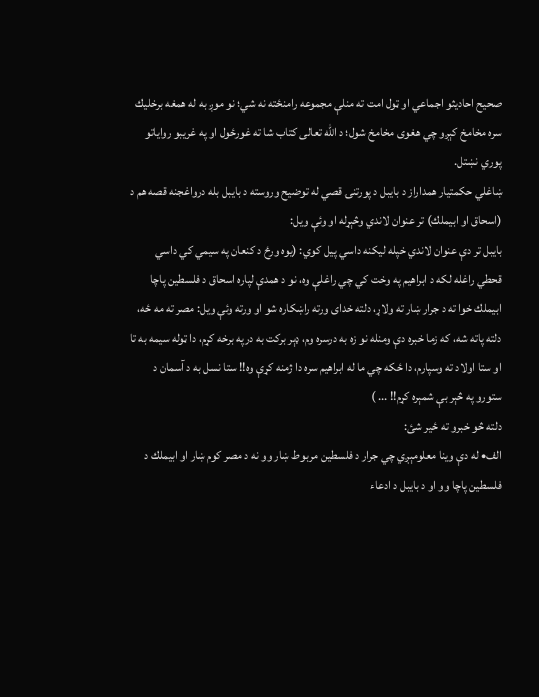صحيح احاديثو اجماعي او ټول امت ته منلې مجموعه رامنځته نه شي؛ نو موږ به له همغه برخليك سره مخامخ كېږو چي هغوى مخامخ شول؛ د الله تعالى كتاب شا ته غورځول او په غريبو رواياتو پوري نښتل.
ښاغلي حکمتيار همداراز د بايبل د پورتنۍ قصي له توضيح وروسته د بايبل بله درواغجنه قصه هم د
(اسحاق او ابيملك) تر عنوان لاندي وڅېړله او وئې ويل:
بايبل تر دې عنوان لاندي خپله ليكنه داسي پيل كوي: (يوه ورځ د كنعان په سيمي كي داسي قحطي راغله لكه د ابراهيم په وخت كي چي راغلې وه، نو د همدې لپاره اسحاق د فلسطين پاچا ابيملك خوا ته د جرار ښار ته ولاړ، دلته خداى ورته راښكاره شو او ورته وئې ويل: مصر ته مه ځه، دلته پاته شه، كه زما خبره دې ومنله نو زه به درسره وم، ډېر بركت به درپه برخه كړم، دا ټوله سيمه به تا او ستا اولاد ته وسپارم، دا ځكه چي ما له ابراهيم سره دا ژمنه كړې وه!! ستا نسل به د آسمان د ستورو په څېر بې شمېره كړم!! ... )
دلته څو خبرو ته ځير شئ:
الف• له دې وينا معلومېږي چي جرار د فلسطين مربوط ښار وو نه د مصر كوم ښار او ابيملك د فلسطين پاچا وو او د بايبل د ادعاء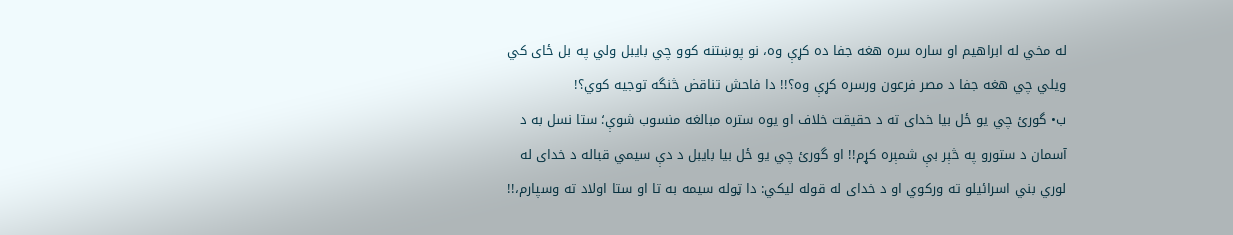له مخي له ابراهيم او ساره سره هغه جفا ده كړې وه، نو پوښتنه كوو چي بايبل ولي په بل ځاى كي ويلي چي هغه جفا د مصر فرعون ورسره كړې وه؟!! دا فاحش تناقض څنگه توجيه كوي؟!
ب• گورئ چي يو ځل بيا خداى ته د حقيقت خلاف او يوه ستره مبالغه منسوب شوې؛ ستا نسل به د آسمان د ستورو په څېر بې شمېره كړم!! او گورئ چي يو ځل بيا بايبل د دې سيمي قباله د خداى له لوري بني اسرائيلو ته وركوي او د خداى له قوله ليكي: دا ټوله سيمه به تا او ستا اولاد ته وسپارم،!!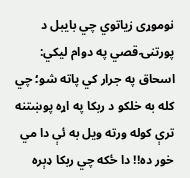نوموړی زياتوي چي بايبل د پورتنۍ قصي په دوام ليكي:
اسحاق په جرار كي پاته شو؛ چي كله به خلكو د ربكا په اړہ پوښتنه ترې كوله ورته ويل به ئې دا مي خور ده!! دا ځكه چي ربكا ډېره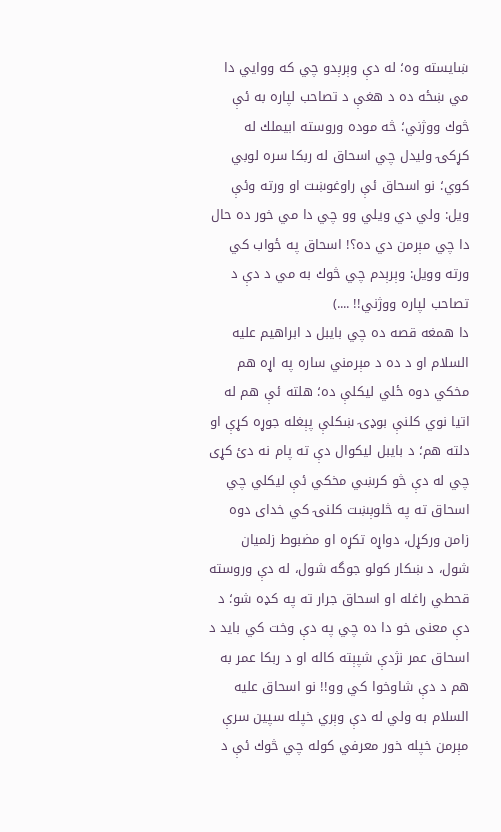ښايسته وه؛ له دې وېرېدو چي كه ووايي دا مي ښځه ده د هغې د تصاحب لپاره به ئې څوك ووژني؛ څه موده وروسته ابيملك له كړكۍ وليدل چي اسحاق له ربكا سره لوبي كوي؛ نو اسحاق ئې راوغوښت او ورته وئې ويل: ولي دي ويلي وو چي دا مي خور ده حال دا چي مېرمن دي ده؟! اسحاق په ځواب كي ورته وويل: وېرېدم چي څوك به مي د دې د تصاحب لپاره ووژني!! ....)
دا همغه قصه ده چي بايبل د ابراهيم عليه السلام او د ده د مېرمني ساره په اړہ هم مخكي دوه ځلي ليكلې ده؛ هلته ئې هم له اتيا نوي كلنې بوډۍ ښكلې پېغله جوړہ كړې او دلته هم؛ د بايبل ليكوال دې ته پام نه دئ كړى چي له دې څو كرښي مخكي ئې ليكلي چي اسحاق ته په څلوېښت كلنۍ كي خداى دوه زامن وركړل، دواړہ تكړہ او مضبوط زلميان شول، د ښكار كولو جوگه شول، له دې وروسته قحطي راغله او اسحاق جرار ته په كډہ شو؛ د دې معنى خو دا ده چي په دې وخت كي بايد د اسحاق عمر نژدې شپېته كاله او د ربكا عمر به هم د دې شاوخوا كي وو!! نو اسحاق عليه السلام به ولي له دې وېري خپله سپين سرې مېرمن خپله خور معرفي كوله چي څوك ئې د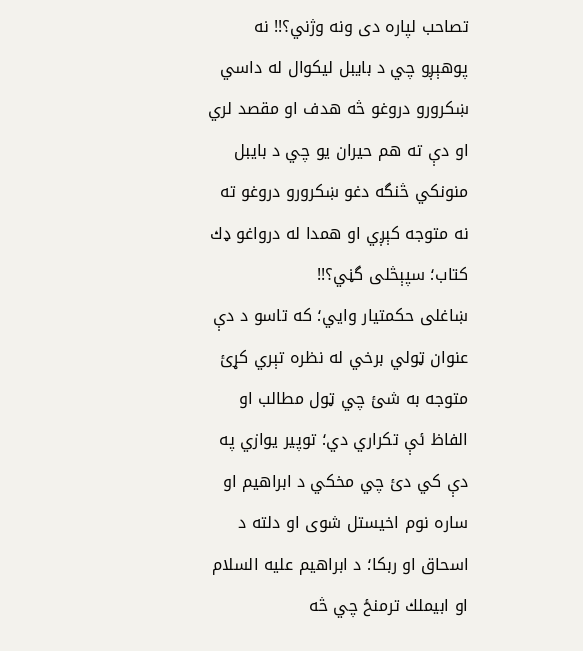تصاحب لپاره دى ونه وژني؟!! نه پوهېږو چي د بايبل ليكوال له داسي ښكرورو دروغو څه هدف او مقصد لري او دې ته هم حيران يو چي د بايبل منونكي څنگه دغو ښكرورو دروغو ته نه متوجه كېږي او همدا له درواغو ډك كتاب؛ سپېڅلى گڼي؟!!
ښاغلی حکمتيار وايي؛ كه تاسو د دې عنوان ټولي برخي له نظره تېري كړئ متوجه به شئ چي ټول مطالب او الفاظ ئې تكراري دي؛ توپير يوازي په دې كي دئ چي مخكي د ابراهيم او ساره نوم اخيستل شوى او دلته د اسحاق او ربكا؛ د ابراهيم عليه السلام او ابيملك ترمنځ چي څه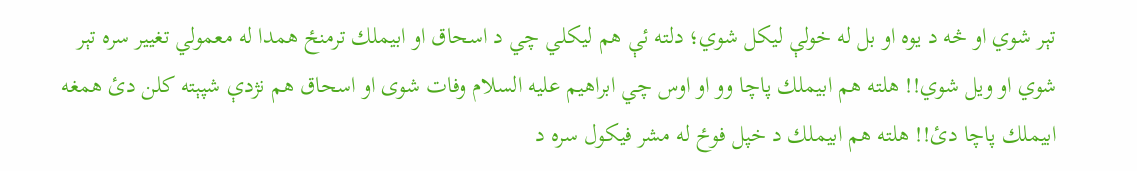تېر شوي او څه د يوه او بل له خولې ليكل شوي؛ دلته ئې هم ليكلي چي د اسحاق او ابيملك ترمنځ همدا له معمولي تغيير سره تېر شوي او ويل شوي!! هلته هم ابيملك پاچا وو او اوس چي ابراهيم عليه السلام وفات شوى او اسحاق هم نژدې شپېته كلن دئ همغه ابيملك پاچا دئ!! هلته هم ابيملك د خپل فوځ له مشر فيكول سره د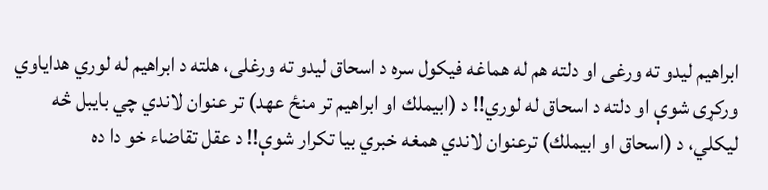ابراهيم ليدو ته ورغى او دلته هم له هماغه فيكول سره د اسحاق ليدو ته ورغلى، هلته د ابراهيم له لوري هداياوي وركړى شوې او دلته د اسحاق له لوري!! د (ابيملك او ابراهيم تر منځ عهد) تر عنوان لاندي چي بايبل څه ليكلي، د (اسحاق او ابيملك) ترعنوان لاندي همغه خبري بيا تكرار شوې!! د عقل تقاضاء خو دا ده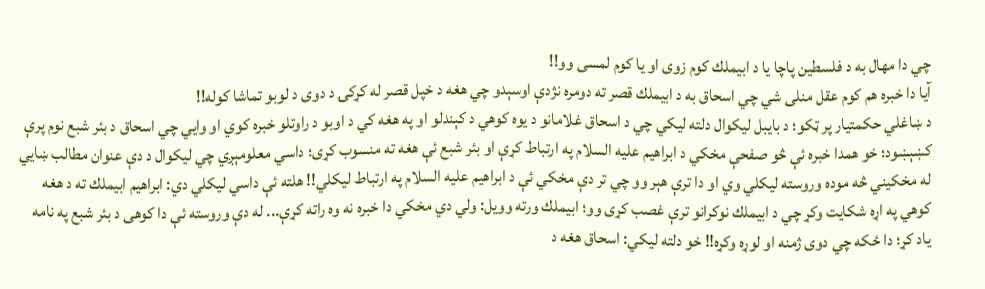چي دا مهال به د فلسطين پاچا يا د ابيملك كوم زوى او يا كوم لمسى وو!!
آيا دا خبره هم كوم عقل منلى شي چي اسحاق به د ابيملك قصر ته دومره نژدې اوسېدو چي هغه د خپل قصر له كړكۍ د دوى د لوبو تماشا كوله!!
د ښاغلي حکمتيار پر ټکو؛ د بايبل ليكوال دلته ليكي چي د اسحاق غلامانو د يوه كوهي د كېندلو او په هغه كي د اوبو د راوتلو خبره كوي او وايي چي اسحاق د بئر شبع نوم پرې كښېښود؛ خو همدا خبره ئې څو صفحې مخكي د ابراهيم عليه السلام په ارتباط كړې او بئر شبع ئې هغه ته منسوب كړى؛ داسي معلومېږي چي ليكوال د دې عنوان مطالب ښايي له مخكيني څه موده وروسته ليكلي وي او دا ترې هېر وو چي تر دې مخكي ئې د ابراهيم عليه السلام په ارتباط ليكلي!! هلته ئې داسي ليكلي دي: ابراهيم ابيملك ته د هغه كوهي په اړہ شكايت وكړ چي د ابيملك نوكرانو ترې غصب كړى وو؛ ابيملك ورته وويل: ولي دي مخكي دا خبره نه وه راته كړې... له دې وروسته ئې دا كوهى د بئر شبع په نامه ياد كړ؛ دا ځكه چي دوى ژمنه او لوړہ وكړہ!! خو دلته ليكي: اسحاق هغه د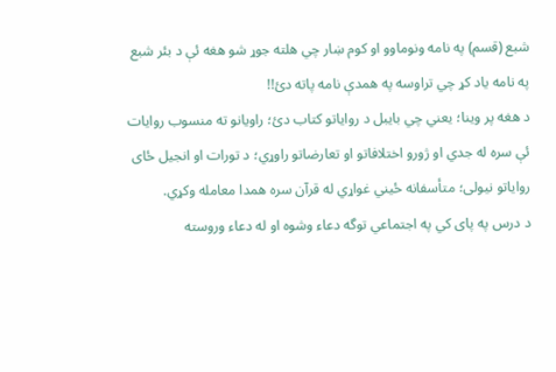شبع (قسم) په نامه ونوماوو او كوم ښار چي هلته جوړ شو هغه ئې د بئر شبع په نامه ياد كړ چي تراوسه په همدې نامه پاته دئ!!
د هغه پر وينا؛ يعني چي بايبل د رواياتو كتاب دئ؛ راويانو ته منسوب روايات ئې سره له جدي او ژورو اختلافاتو او تعارضاتو راوړي؛ د تورات او انجيل ځاى رواياتو نيولى؛ متأسفانه ځيني غواړي له قرآن سره همدا معامله وكړي.
د درس په پای کي په اجتماعي توگه دعاء وشوه او له دعاء وروسته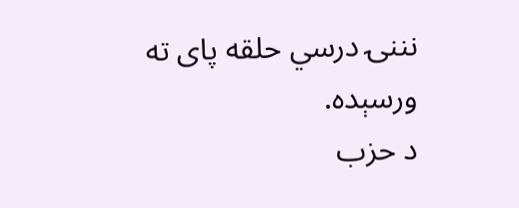نننۍ درسي حلقه پای ته ورسېده.
د حزب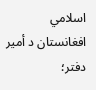اسلامي افغانستان د أمير دفتر؛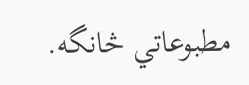مطبوعاتي څانگه.